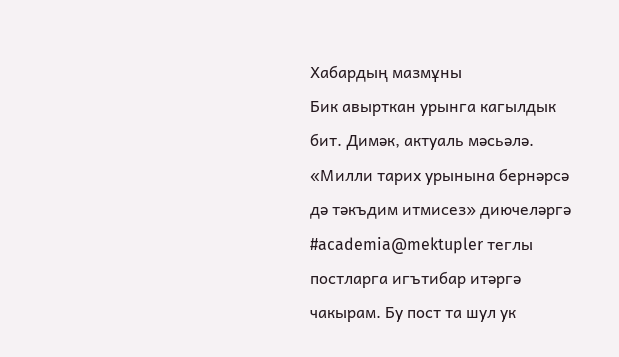Хабардың мазмұны
Бик авырткан урынга кагылдык бит. Димәк, актуаль мәсьәлә. «Милли тарих урынына бернәрсә дә тәкъдим итмисез» диючеләргә #academia@mektupler теглы постларга игътибар итәргә чакырам. Бу пост та шул ук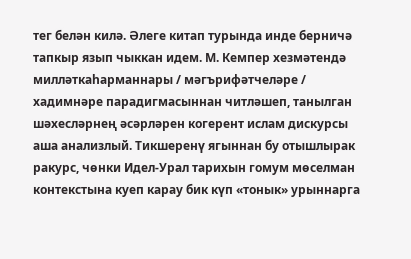тег белән килә. Әлеге китап турында инде берничә тапкыр язып чыккан идем. М. Кемпер хезмәтендә милләткаһарманнары / мәгърифәтчеләре / хадимнәре парадигмасыннан читләшеп, танылган шәхесләрнең әсәрләрен когерент ислам дискурсы аша анализлый. Тикшеренү ягыннан бу отышлырак ракурс, чөнки Идел-Урал тарихын гомум мөселман контекстына куеп карау бик күп «тонык» урыннарга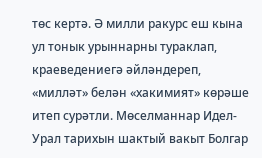төс кертә. Ә милли ракурс еш кына ул тонык урыннарны тураклап, краеведениегә әйләндереп, «милләт» белән «хакимият» көрәше итеп сурәтли. Мөселманнар Идел-Урал тарихын шактый вакыт Болгар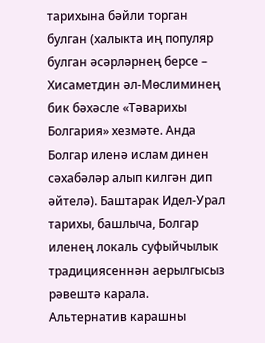тарихына бәйли торган булган (халыкта иң популяр булган әсәрләрнең берсе – Хисаметдин әл-Мөслиминең бик бәхәсле «Тәварихы Болгария» хезмәте. Анда Болгар иленә ислам динен сәхабәләр алып килгән дип әйтелә). Баштарак Идел-Урал тарихы, башлыча, Болгар иленең локаль суфыйчылык традициясеннән аерылгысыз рәвештә карала. Альтернатив карашны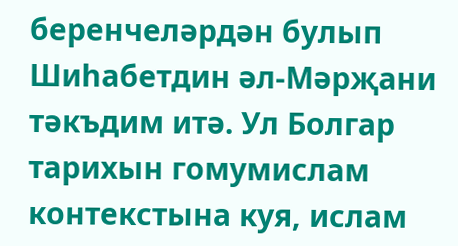беренчеләрдән булып Шиһабетдин әл-Мәрҗани тәкъдим итә. Ул Болгар тарихын гомумислам контекстына куя, ислам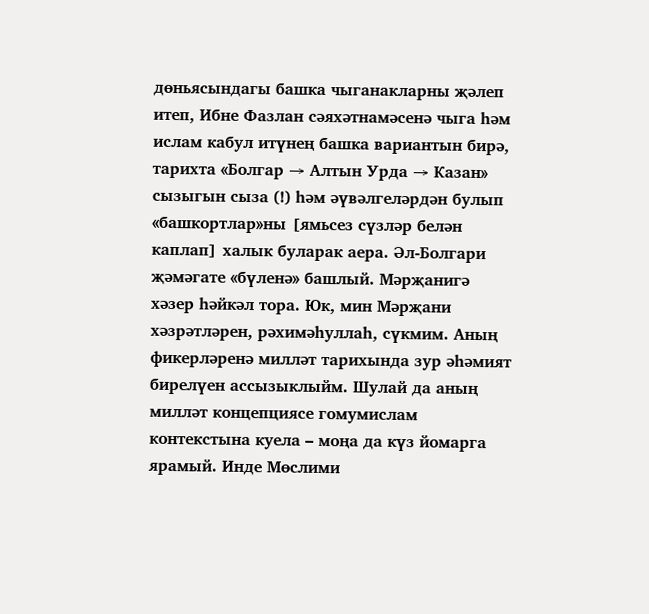дөньясындагы башка чыганакларны җәлеп итеп, Ибне Фазлан сәяхәтнамәсенә чыга һәм ислам кабул итүнең башка вариантын бирә, тарихта «Болгар → Алтын Урда → Казан» сызыгын сыза (!) һәм әүвәлгеләрдән булып «башкортлар»ны [ямьсез сүзләр белән каплап] халык буларак аера. Әл-Болгари җәмәгате «бүленә» башлый. Мәрҗанигә хәзер һәйкәл тора. Юк, мин Мәрҗани хәзрәтләрен, рәхимәһуллаһ, сүкмим. Аның фикерләренә милләт тарихында зур әһәмият бирелүен ассызыклыйм. Шулай да аның милләт концепциясе гомумислам контекстына куела – моңа да күз йомарга ярамый. Инде Мөслими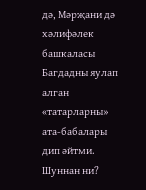дә, Мәрҗани дә хәлифәлек башкаласы Багдадны яулап алган «татарларны» ата-бабалары дип әйтми. Шуннан ни?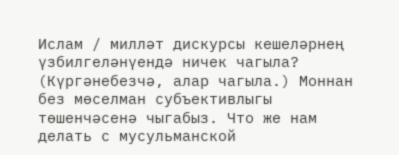Ислам / милләт дискурсы кешеләрнең үзбилгеләнүендә ничек чагыла? (Күргәнебезчә, алар чагыла.) Моннан без мөселман субъективлыгы төшенчәсенә чыгабыз. Что же нам делать с мусульманской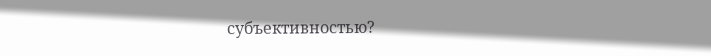субъективностью?